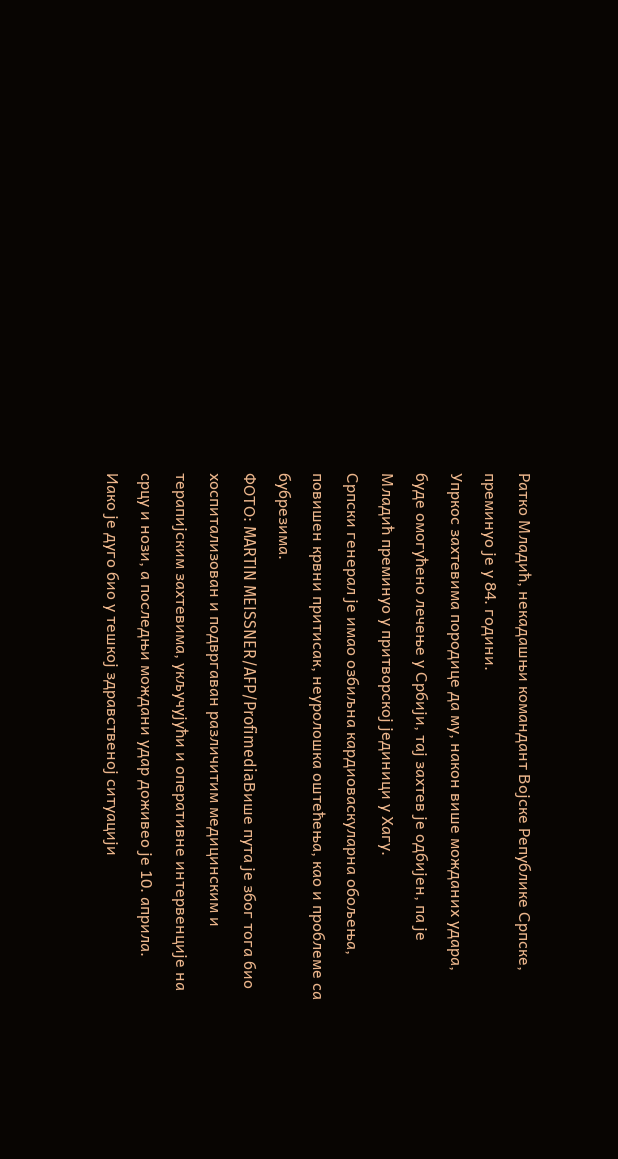Ратко Младић, некадашњи командант Војске Републике Српске, преминуо је у 84. години.
Упркос захтевима породице да му, након више можданих удара, буде омогућено лечење у Србији, тај захтев је одбијен, па је Младић преминуо у притворској јединици у Хагу.
Српски генерал је имао озбиљна кардиоваскуларна обољења, повишен крвни притисак, неуролошка оштећења, као и проблеме са бубрезима.
ФОТО: MARTIN MEISSNER/AFP/ProfimediaВише пута је због тога био хоспитализован и подвргаван различитим медицинским и терапијским захтевима, укључујући и оперативне интервенције на срцу и нози, а последњи мождани удар доживео је 10. априла.
Иако је дуго био у тешкој здравственој ситуацији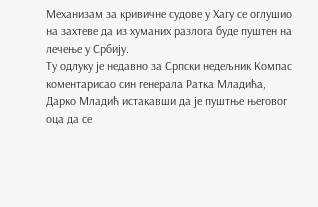Механизам за кривичне судове у Хагу се оглушио на захтеве да из хуманих разлога буде пуштен на лечење у Србију.
Ту одлуку је недавно за Српски недељник Компас коментарисао син генерала Ратка Младића, Дарко Младић истакавши да је пуштње његовог оца да се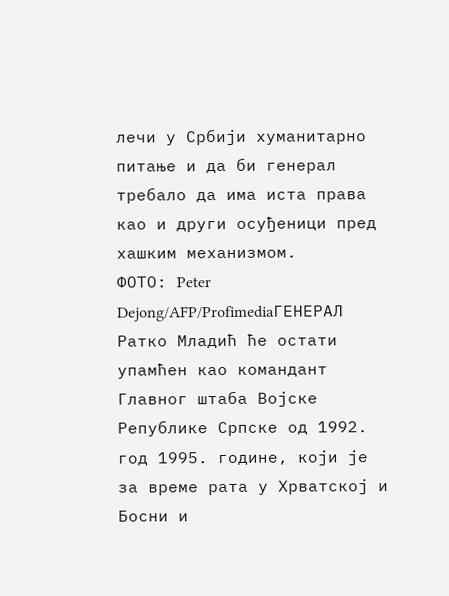лечи у Србији хуманитарно питање и да би генерал требало да има иста права као и други осуђеници пред хашким механизмом.
ФОТО: Peter Dejong/AFP/ProfimediaГЕНЕРАЛ
Ратко Младић ће остати упамћен као командант Главног штаба Војске Републике Српске од 1992. год 1995. године, који је за време рата у Хрватској и Босни и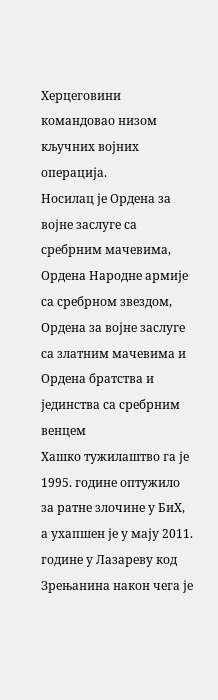Херцеговини командовао низом кључних војних операција.
Носилац је Ордена за војне заслуге са сребрним мачевима, Ордена Народне армије са сребрном звездом, Ордена за војне заслуге са златним мачевима и Ордена братства и јединства са сребрним венцем
Хашко тужилаштво га је 1995. године оптужило за ратне злочине у БиХ, а ухапшен је у мају 2011. године у Лазареву код Зрењанина након чега је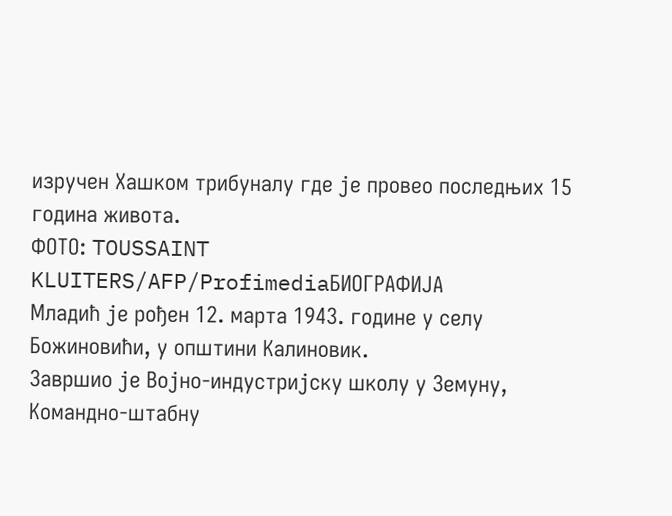изручен Хашком трибуналу где је провео последњих 15 година живота.
ФОТО: TOUSSAINT KLUITERS/AFP/ProfimediaБИОГРАФИЈА
Младић је рођен 12. марта 1943. године у селу Божиновићи, у општини Калиновик.
Завршио је Војно-индустријску школу у Земуну, Командно-штабну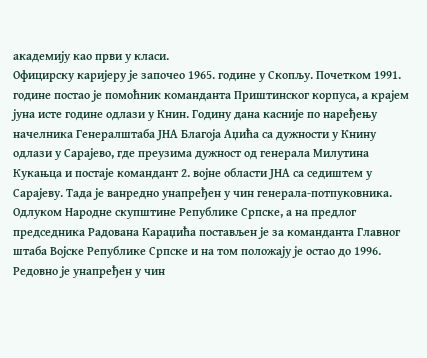академију као први у класи.
Официрску каријеру је започео 1965. године у Скопљу. Почетком 1991. године постао је помоћник команданта Приштинског корпуса, а крајем јуна исте године одлази у Книн. Годину дана касније по наређењу начелника Генералштаба ЈНА Благоја Аџића са дужности у Книну одлази у Сарајево, где преузима дужност од генерала Милутина Кукањца и постаје командант 2. војне области ЈНА са седиштем у Сарајеву. Тада је ванредно унапређен у чин генерала-потпуковника.
Одлуком Народне скупштине Републике Српске, а на предлог председника Радована Караџића постављен је за команданта Главног штаба Војске Републике Српске и на том положају је остао до 1996.
Редовно је унапређен у чин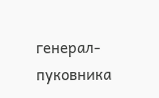генерал-пуковника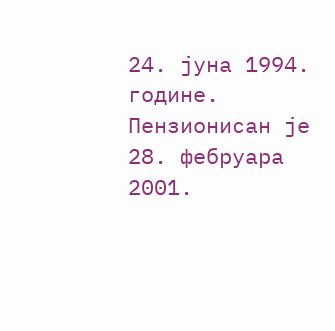24. јуна 1994. године.
Пензионисан је 28. фебруара 2001.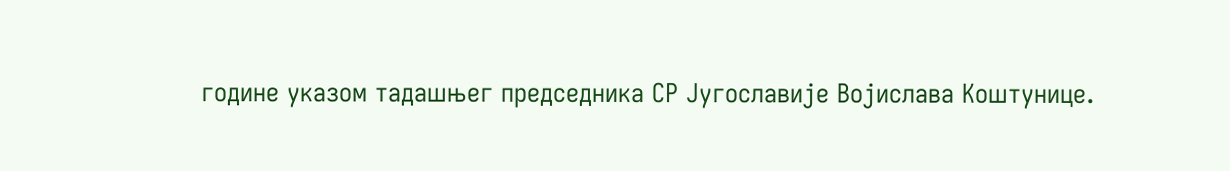године указом тадашњег председника СР Југославије Војислава Коштунице.